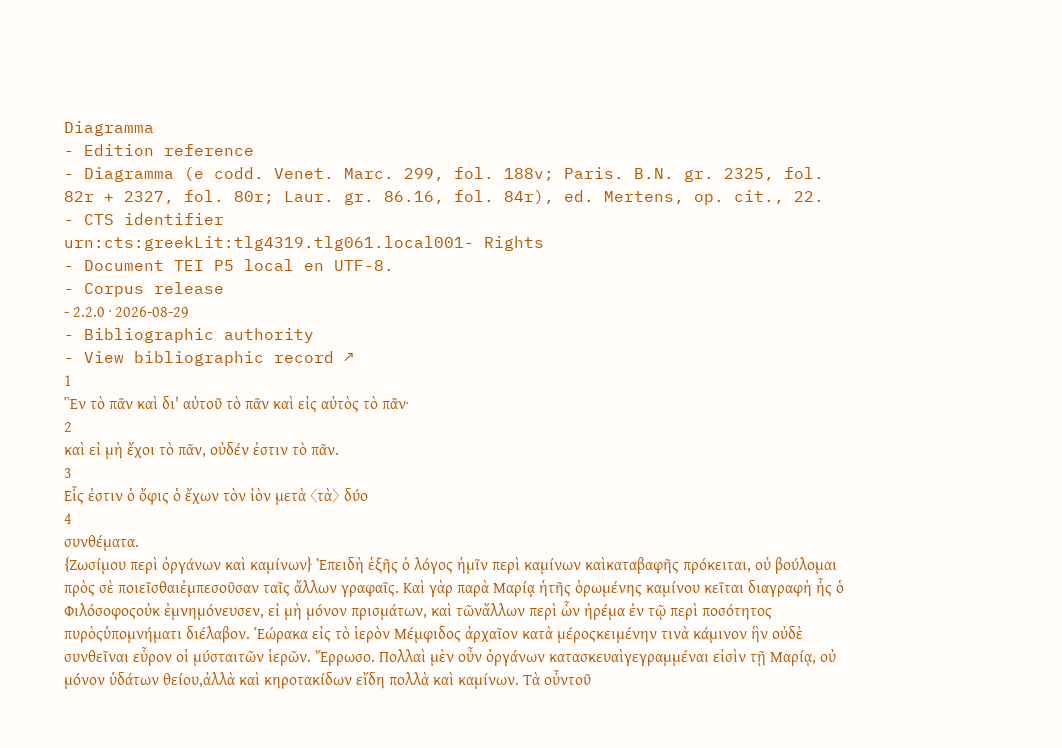Diagramma
- Edition reference
- Diagramma (e codd. Venet. Marc. 299, fol. 188v; Paris. B.N. gr. 2325, fol. 82r + 2327, fol. 80r; Laur. gr. 86.16, fol. 84r), ed. Mertens, op. cit., 22.
- CTS identifier
urn:cts:greekLit:tlg4319.tlg061.local001- Rights
- Document TEI P5 local en UTF-8.
- Corpus release
- 2.2.0 · 2026-08-29
- Bibliographic authority
- View bibliographic record ↗
1
Ἓν τὸ πᾶν καὶ δι' αὐτοῦ τὸ πᾶν καὶ εἰς αὐτὸς τὸ πᾶν·
2
καὶ εἰ μὴ ἔχοι τὸ πᾶν, οὐδέν ἐστιν τὸ πᾶν.
3
Εἷς ἐστιν ὁ ὄφις ὁ ἔχων τὸν ἰὸν μετὰ 〈τὰ〉 δύο
4
συνθέματα.
{Ζωσίμου περὶ ὀργάνων καὶ καμίνων} Ἐπειδὴ ἑξῆς ὁ λόγος ἡμῖν περὶ καμίνων καὶκαταβαφῆς πρόκειται, οὐ βούλομαι πρὸς σὲ ποιεῖσθαιἐμπεσοῦσαν ταῖς ἄλλων γραφαῖς. Καὶ γὰρ παρὰ Μαρίᾳ ἡτῆς ὁρωμένης καμίνου κεῖται διαγραφὴ ἧς ὁ Φιλόσοφοςοὐκ ἐμνημόνευσεν, εἰ μὴ μόνον πρισμάτων, καὶ τῶνἄλλων περὶ ὧν ἠρέμα ἐν τῷ περὶ ποσότητος πυρὸςὑπομνήματι διέλαβον. Ἑώρακα εἰς τὸ ἱερὸν Μέμφιδος ἀρχαῖον κατὰ μέροςκειμένην τινὰ κάμινον ἣν οὐδὲ συνθεῖναι εὗρον οἱ μύσταιτῶν ἱερῶν. Ἔρρωσο. Πολλαὶ μὲν οὖν ὀργάνων κατασκευαὶγεγραμμέναι εἰσὶν τῇ Μαρίᾳ, οὐ μόνον ὑδάτων θείου,ἀλλὰ καὶ κηροτακίδων εἴδη πολλὰ καὶ καμίνων. Τὰ οὖντοῦ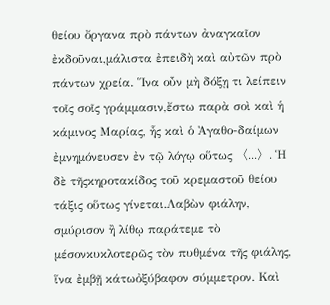θείου ὄργανα πρὸ πάντων ἀναγκαῖον ἐκδοῦναι,μάλιστα ἐπειδὴ καὶ αὐτῶν πρὸ πάντων χρεία. Ἵνα οὖν μὴ δόξῃ τι λείπειν τοῖς σοῖς γράμμασιν,ἔστω παρὰ σοὶ καὶ ἡ κάμινος Μαρίας, ἧς καὶ ὁ Ἀγαθο-δαίμων ἐμνημόνευσεν ἐν τῷ λόγῳ οὕτως 〈...〉. Ἡ δὲ τῆςκηροτακίδος τοῦ κρεμαστοῦ θείου τάξις οὕτως γίνεται.Λαβὼν φιάλην, σμύρισον ἢ λίθῳ παράτεμε τὸ μέσονκυκλοτερῶς τὸν πυθμένα τῆς φιάλης, ἵνα ἐμβῇ κάτωὀξύβαφον σύμμετρον. Καὶ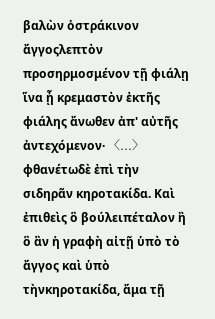βαλὼν ὀστράκινον ἄγγοςλεπτὸν προσηρμοσμένον τῇ φιάλῃ ἵνα ᾖ κρεμαστὸν ἐκτῆς φιάλης ἄνωθεν ἀπ' αὐτῆς ἀντεχόμενον· 〈...〉 φθανέτωδὲ ἐπὶ τὴν σιδηρᾶν κηροτακίδα. Καὶ ἐπιθεὶς ὃ βούλειπέταλον ἢ ὃ ἂν ἡ γραφὴ αἰτῇ ὑπὸ τὸ ἄγγος καὶ ὑπὸ τὴνκηροτακίδα, ἅμα τῇ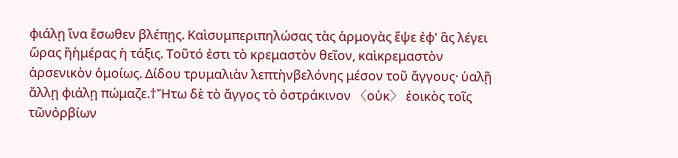φιάλῃ ἵνα ἔσωθεν βλέπῃς. Καὶσυμπεριπηλώσας τὰς ἁρμογὰς ἕψε ἐφ' ἃς λέγει ὥρας ἢἡμέρας ἡ τάξις. Τοῦτό ἐστι τὸ κρεμαστὸν θεῖον, καὶκρεμαστὸν ἀρσενικὸν ὁμοίως. Δίδου τρυμαλιὰν λεπτὴνβελόνης μέσον τοῦ ἄγγους· ὑαλῇ ἄλλῃ φιάλῃ πώμαζε.†Ἤτω δὲ τὸ ἄγγος τὸ ὀστράκινον 〈οὐκ〉 ἐοικὸς τοῖς τῶνὀρβίων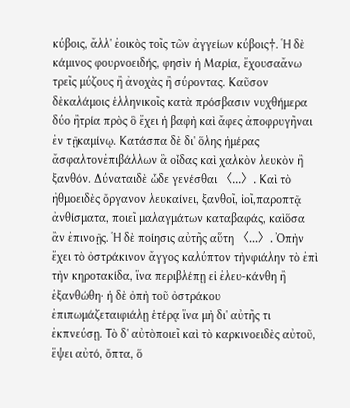κύβοις, ἄλλ' ἐοικὸς τοῖς τῶν ἀγγείων κύβοις†. Ἡ δὲ κάμινος φουρνοειδής, φησὶν ἡ Μαρία, ἔχουσαἄνω τρεῖς μύζους ἢ ἀνοχὰς ἢ σύροντας. Καῦσον δὲκαλάμοις ἑλληνικοῖς κατὰ πρόσβασιν νυχθήμερα δύο ἢτρία πρὸς ὃ ἔχει ἡ βαφὴ καὶ ἄφες ἀποφρυγῆναι ἐν τῇκαμίνῳ. Κατάσπα δὲ δι' ὅλης ἡμέρας ἄσφαλτονἐπιβάλλων ἃ οἶδας καὶ χαλκὸν λευκὸν ἢ ξανθόν. Δύναταιδὲ ὧδε γενέσθαι 〈...〉. Καὶ τὸ ἠθμοειδὲς ὄργανον λευκαίνει, ξανθοῖ, ἰοῖ,παροπτᾷ ἀνθίσματα, ποιεῖ μαλαγμάτων καταβαφάς, καὶὅσα ἂν ἐπινοῇς. Ἡ δὲ ποίησις αὐτῆς αὕτη 〈...〉. Ὀπὴν ἔχει τὸ ὀστράκινον ἄγγος καλύπτον τὴνφιάλην τὸ ἐπὶ τὴν κηροτακίδα, ἵνα περιβλέπῃ εἰ ἐλευ-κάνθη ἢ ἐξανθώθη· ἡ δὲ ὀπὴ τοῦ ὀστράκου ἐπιπωμάζεταιφιάλῃ ἑτέρᾳ ἵνα μὴ δι' αὐτῆς τι ἐκπνεύσῃ. Τὸ δ' αὐτὸποιεῖ καὶ τὸ καρκινοειδὲς αὐτοῦ, ἕψει αὐτό, ὄπτα, ὅ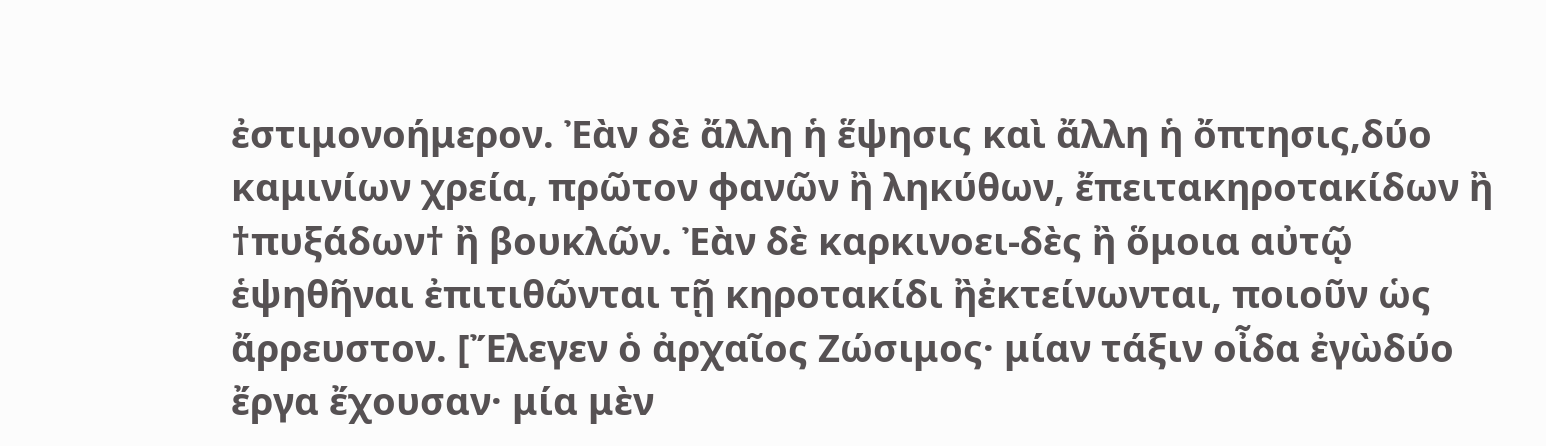ἐστιμονοήμερον. Ἐὰν δὲ ἄλλη ἡ ἕψησις καὶ ἄλλη ἡ ὄπτησις,δύο καμινίων χρεία, πρῶτον φανῶν ἢ ληκύθων, ἔπειτακηροτακίδων ἢ †πυξάδων† ἢ βουκλῶν. Ἐὰν δὲ καρκινοει-δὲς ἢ ὅμοια αὐτῷ ἑψηθῆναι ἐπιτιθῶνται τῇ κηροτακίδι ἢἐκτείνωνται, ποιοῦν ὡς ἄρρευστον. [Ἔλεγεν ὁ ἀρχαῖος Ζώσιμος· μίαν τάξιν οἶδα ἐγὼδύο ἔργα ἔχουσαν· μία μὲν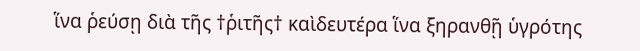ἵνα ῥεύσῃ διὰ τῆς †ῥιτῆς† καὶδευτέρα ἵνα ξηρανθῇ ὑγρότης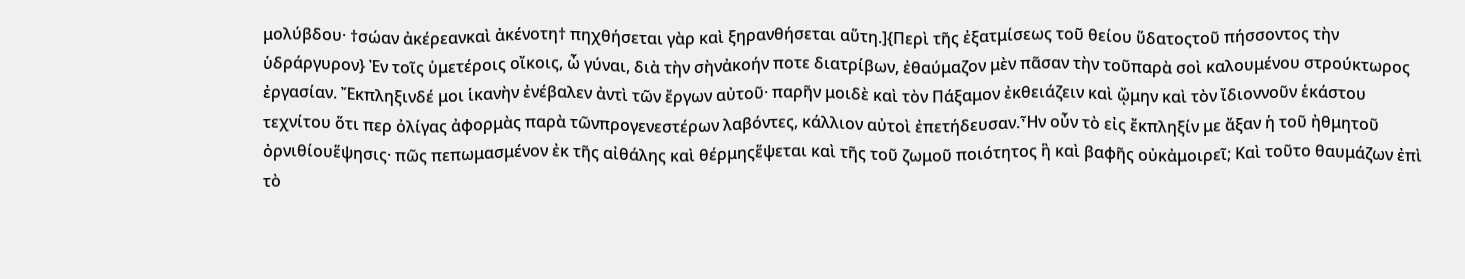μολύβδου· †σώαν ἀκέρεανκαὶ ἀκένοτη† πηχθήσεται γὰρ καὶ ξηρανθήσεται αὕτη.]{Περὶ τῆς ἐξατμίσεως τοῦ θείου ὕδατοςτοῦ πήσσοντος τὴν ὑδράργυρον} Ἐν τοῖς ὑμετέροις οἴκοις, ὦ γύναι, διὰ τὴν σὴνἀκοήν ποτε διατρίβων, ἐθαύμαζον μὲν πᾶσαν τὴν τοῦπαρὰ σοὶ καλουμένου στρούκτωρος ἐργασίαν. Ἔκπληξινδέ μοι ἱκανὴν ἐνέβαλεν ἀντὶ τῶν ἔργων αὐτοῦ· παρῆν μοιδὲ καὶ τὸν Πάξαμον ἐκθειάζειν καὶ ᾤμην καὶ τὸν ἴδιοννοῦν ἑκάστου τεχνίτου ὅτι περ ὀλίγας ἀφορμὰς παρὰ τῶνπρογενεστέρων λαβόντες, κάλλιον αὐτοὶ ἐπετήδευσαν.Ἦν οὖν τὸ εἰς ἔκπληξίν με ἄξαν ἡ τοῦ ἠθμητοῦ ὀρνιθίουἕψησις· πῶς πεπωμασμένον ἐκ τῆς αἰθάλης καὶ θέρμηςἕψεται καὶ τῆς τοῦ ζωμοῦ ποιότητος ἣ καὶ βαφῆς οὐκἀμοιρεῖ; Καὶ τοῦτο θαυμάζων ἐπὶ τὸ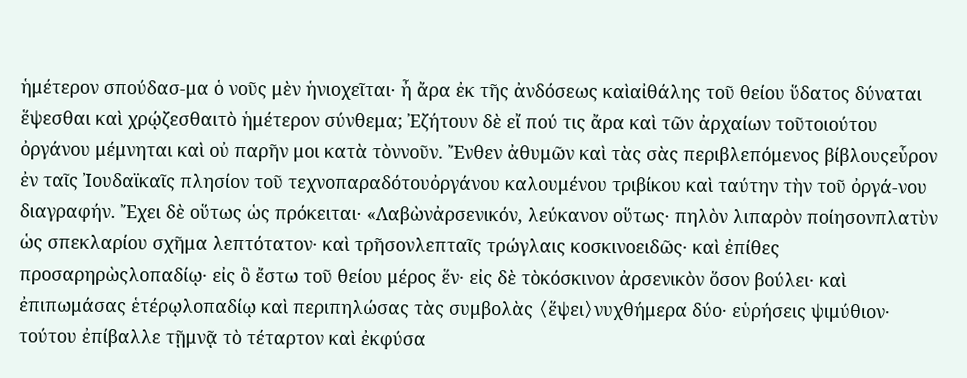ἡμέτερον σπούδασ-μα ὁ νοῦς μὲν ἡνιοχεῖται· ἦ ἄρα ἐκ τῆς ἀνδόσεως καὶαἰθάλης τοῦ θείου ὕδατος δύναται ἕψεσθαι καὶ χρῴζεσθαιτὸ ἡμέτερον σύνθεμα; Ἐζήτουν δὲ εἴ πού τις ἄρα καὶ τῶν ἀρχαίων τοῦτοιούτου ὀργάνου μέμνηται καὶ οὐ παρῆν μοι κατὰ τὸννοῦν. Ἔνθεν ἀθυμῶν καὶ τὰς σὰς περιβλεπόμενος βίβλουςεὗρον ἐν ταῖς Ἰουδαϊκαῖς πλησίον τοῦ τεχνοπαραδότουὀργάνου καλουμένου τριβίκου καὶ ταύτην τὴν τοῦ ὀργά-νου διαγραφήν. Ἔχει δὲ οὕτως ὡς πρόκειται· «Λαβὼνἀρσενικόν, λεύκανον οὕτως· πηλὸν λιπαρὸν ποίησονπλατὺν ὡς σπεκλαρίου σχῆμα λεπτότατον· καὶ τρῆσονλεπταῖς τρώγλαις κοσκινοειδῶς· καὶ ἐπίθες προσαρηρὼςλοπαδίῳ· εἰς ὃ ἔστω τοῦ θείου μέρος ἕν· εἰς δὲ τὸκόσκινον ἀρσενικὸν ὅσον βούλει· καὶ ἐπιπωμάσας ἑτέρῳλοπαδίῳ καὶ περιπηλώσας τὰς συμβολὰς 〈ἕψει〉νυχθήμερα δύο· εὑρήσεις ψιμύθιον· τούτου ἐπίβαλλε τῇμνᾷ τὸ τέταρτον καὶ ἐκφύσα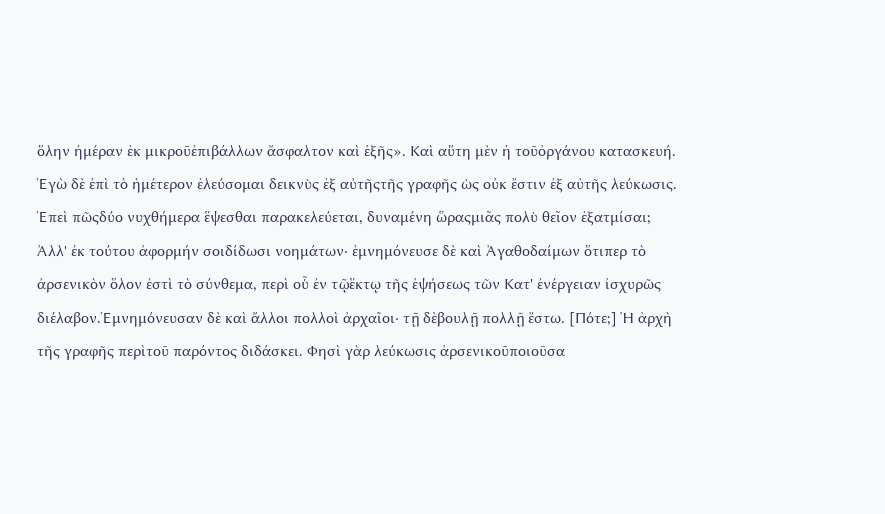ὅλην ἡμέραν ἐκ μικροῦἐπιβάλλων ἄσφαλτον καὶ ἑξῆς». Καὶ αὕτη μὲν ἡ τοῦὀργάνου κατασκευή. Ἐγὼ δὲ ἐπὶ τὸ ἡμέτερον ἐλεύσομαι δεικνὺς ἐξ αὐτῆςτῆς γραφῆς ὡς οὐκ ἔστιν ἐξ αὐτῆς λεύκωσις. Ἐπεὶ πῶςδύο νυχθήμερα ἕψεσθαι παρακελεύεται, δυναμένη ὥραςμιᾶς πολὺ θεῖον ἐξατμίσαι; Ἀλλ' ἐκ τούτου ἀφορμήν σοιδίδωσι νοημάτων· ἐμνημόνευσε δὲ καὶ Ἀγαθοδαίμων ὅτιπερ τὸ ἀρσενικὸν ὅλον ἐστὶ τὸ σύνθεμα, περὶ οὗ ἐν τῷἕκτῳ τῆς ἑψήσεως τῶν Κατ' ἐνέργειαν ἰσχυρῶς διέλαβον.Ἐμνημόνευσαν δὲ καὶ ἄλλοι πολλοὶ ἀρχαῖοι· τῇ δὲβουλῇ πολλῇ ἔστω. [Πότε;] Ἡ ἀρχὴ τῆς γραφῆς περὶτοῦ παρόντος διδάσκει. Φησὶ γὰρ λεύκωσις ἀρσενικοῦποιοῦσα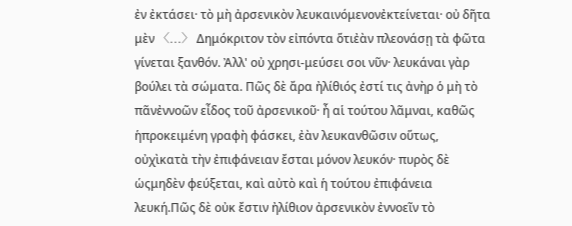ἐν ἐκτάσει· τὸ μὴ ἀρσενικὸν λευκαινόμενονἐκτείνεται· οὐ δῆτα μὲν 〈...〉 Δημόκριτον τὸν εἰπόντα ὅτιἐὰν πλεονάσῃ τὰ φῶτα γίνεται ξανθόν. Ἀλλ' οὐ χρησι-μεύσει σοι νῦν· λευκάναι γὰρ βούλει τὰ σώματα. Πῶς δὲ ἄρα ἠλίθιός ἐστί τις ἀνὴρ ὁ μὴ τὸ πᾶνἐννοῶν εἶδος τοῦ ἀρσενικοῦ· ἦ αἱ τούτου λᾶμναι, καθῶς ἡπροκειμένη γραφὴ φάσκει, ἐὰν λευκανθῶσιν οὕτως, οὐχὶκατὰ τὴν ἐπιφάνειαν ἔσται μόνον λευκόν· πυρὸς δὲ ὡςμηδὲν φεύξεται, καὶ αὐτὸ καὶ ἡ τούτου ἐπιφάνεια λευκή.Πῶς δὲ οὐκ ἔστιν ἠλίθιον ἀρσενικὸν ἐννοεῖν τὸ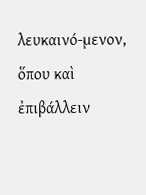λευκαινό-μενον, ὅπου καὶ ἐπιβάλλειν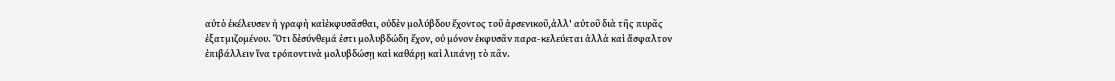αὐτὸ ἐκέλευσεν ἡ γραφὴ καὶἐκφυσᾶσθαι, οὐδὲν μολύβδου ἔχοντος τοῦ ἀρσενικοῦ,ἀλλ' αὐτοῦ διὰ τῆς πυρᾶς ἐξατμιζομένου. Ὅτι δὲσύνθεμά ἐστι μολυβδώδη ἔχον, οὐ μόνον ἐκφυσᾶν παρα-κελεύεται ἀλλὰ καὶ ἄσφαλτον ἐπιβάλλειν ἵνα τρόποντινὰ μολυβδώσῃ καὶ καθάρῃ καὶ λιπάνῃ τὸ πᾶν.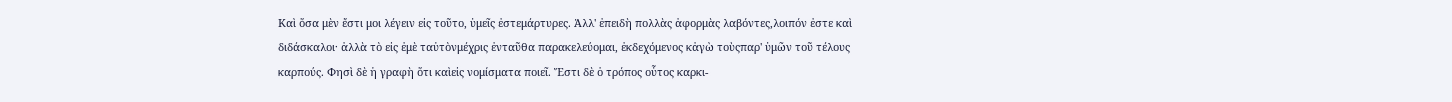Καὶ ὅσα μὲν ἔστι μοι λέγειν εἰς τοῦτο, ὑμεῖς ἐστεμάρτυρες. Ἀλλ' ἐπειδὴ πολλὰς ἀφορμὰς λαβόντες,λοιπόν ἐστε καὶ διδάσκαλοι· ἀλλὰ τὸ εἰς ἐμὲ ταὐτὸνμέχρις ἐνταῦθα παρακελεύομαι, ἐκδεχόμενος κἀγὼ τοὺςπαρ' ὑμῶν τοῦ τέλους καρπούς. Φησὶ δὲ ἡ γραφὴ ὅτι καὶεἰς νομίσματα ποιεῖ. Ἔστι δὲ ὁ τρόπος οὗτος καρκι-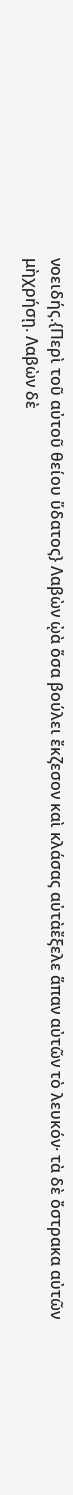νοειδής.{Περὶ τοῦ αὐτοῦ θείου ὕδατος} Λαβὼν ᾠὰ ὅσα βούλει ἔκζεσον καὶ κλάσας αὐτὰἔξελε ἅπαν αὐτῶν τὸ λευκόν· τὰ δὲ ὄστρακα αὐτῶν μὴχρήσῃ. Λαβὼν δὲ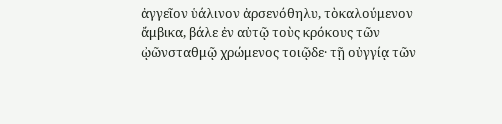ἀγγεῖον ὑάλινον ἀρσενόθηλυ, τὸκαλούμενον ἄμβικα, βάλε ἐν αὐτῷ τοὺς κρόκους τῶν ᾠῶνσταθμῷ χρώμενος τοιῷδε· τῇ οὐγγίᾳ τῶν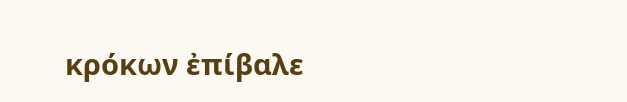κρόκων ἐπίβαλε